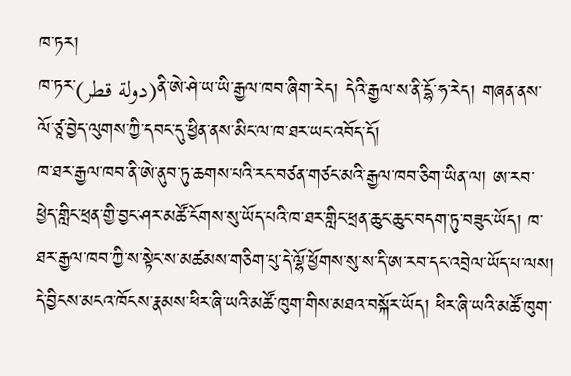ཁ་ཏར།
ཁ་ཏར་(دولة قطر)ནི་ཨེ་ཤེ་ཡ་ཡི་རྒྱལ་ཁབ་ཞིག་རེད། དེའི་རྒྱལ་ས་ནི་དྷོ་ཧ་རེད། གཞན་ནས་ལོ་ཙཱ་བྱེད་ལུགས་ཀྱི་དབང་དུ་ཕྱིན་ནས་མིང་ལ་ཁ་ཐར་ཡང་འབོད་དོ།
ཁ་ཐར་རྒྱལ་ཁབ་ནི་ཨེ་ནུབ་ཏུ་ཆགས་པའི་རང་བཙན་གཙང་མའི་རྒྱལ་ཁབ་ཅིག་ཡིན་ལ། ཨ་རབ་ཕྱེད་གླིང་ཕྲན་གྱི་བྱང་ཤར་མཚོ་ངོགས་སུ་ཡོད་པའི་ཁ་ཐར་གླིང་ཕྲན་ཆུང་ཆུང་བདག་ཏུ་བཟུང་ཡོད། ཁ་ཐར་རྒྱལ་ཁབ་ཀྱི་ས་སྟེང་ས་མཚམས་གཅིག་པུ་དེ་ལྷོ་ཕྱོགས་སུ་ས་དི་ཨ་རབ་དང་འབྲེལ་ཡོད་པ་ལས། དེ་བྱིངས་མངའ་ཁོངས་རྣམས་ཕིར་ཞི་ཡའི་མཚོ་ཁུག་གིས་མཐའ་བསྐོར་ཡོད། ཕིར་ཞི་ཡའི་མཚོ་ཁུག་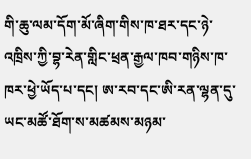གི་ཆུ་ལམ་དོག་མོ་ཞིག་གིས་ཁ་ཐར་དང་ཉེ་འཁྲིས་ཀྱི་བྷ་རེན་གླིང་ཕྲན་རྒྱལ་ཁབ་གཉིས་ཁ་ཁར་ཕྱེ་ཡོད་པ་དང། ཨ་རབ་དང་ཨི་རན་ལྷན་དུ་ཡང་མཚོ་ཐོག་ས་མཚམས་མཉམ་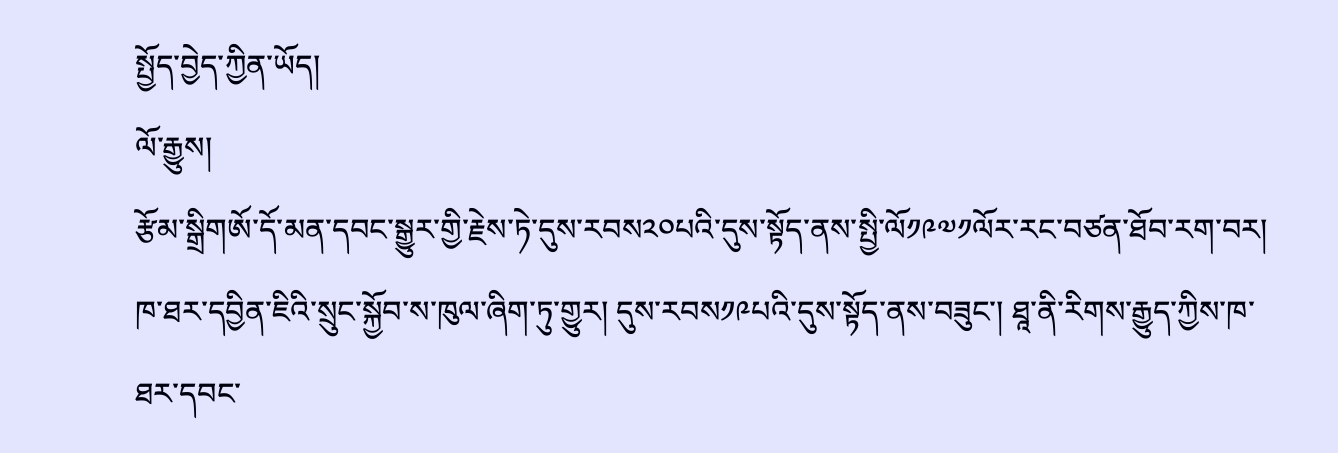སྤྱོད་བྱེད་ཀྱིན་ཡོད།
ལོ་རྒྱུས།
རྩོམ་སྒྲིགཨོ་དོ་མན་དབང་སྒྱུར་གྱི་རྗེས་ཏེ་དུས་རབས༢༠པའི་དུས་སྟོད་ནས་སྤྱི་ལོ༡༩༧༡ལོར་རང་བཙན་ཐོབ་རག་བར། ཁ་ཐར་དབྱིན་ཇིའི་སྲུང་སྐྱོབ་ས་ཁུལ་ཞིག་ཏུ་གྱུར། དུས་རབས༡༩པའི་དུས་སྟོད་ནས་བཟུང་། ཐཱ་ནི་རིགས་རྒྱུད་ཀྱིས་ཁ་ཐར་དབང་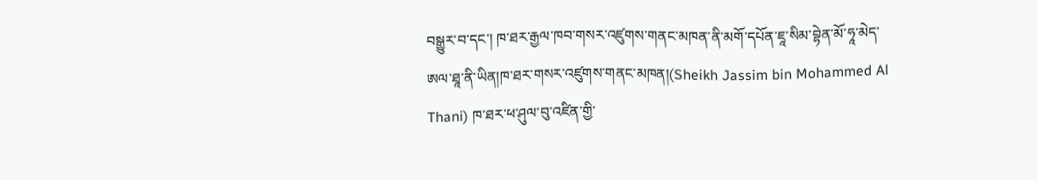བསྒྱུར་བ་དང་། ཁ་ཐར་རྒྱལ་ཁབ་གསར་འཛུགས་གནང་མཁན་ནི་མགོ་དཔོན་ཇཱ་སིམ་བྷེན་མོ་ཧཱ་མེད་ཨལ་ཐཱ་ནི་ཡིན།ཁ་ཐར་གསར་འཛུགས་གནང་མཁན།(Sheikh Jassim bin Mohammed Al Thani) ཁ་ཐར་ཕ་ཤུལ་བུ་འཛིན་གྱི་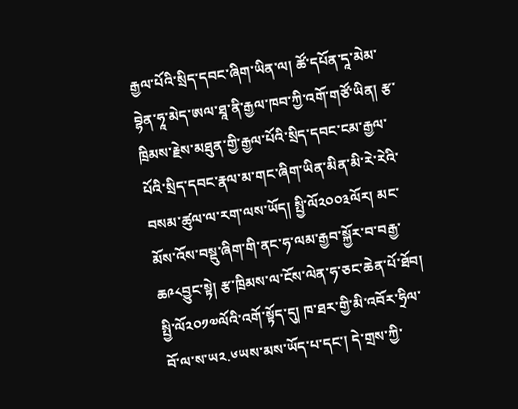རྒྱལ་པོའི་སྲིད་དབང་ཞིག་ཡིན་ལ། ཚོ་དཔོན་དཱ་མེམ་བྷེན་ཧཱ་མེད་ཨལ་ཐཱ་ནི་རྒྱལ་ཁབ་ཀྱི་འགོ་གཙོ་ཡིན། རྩ་ཁྲིམས་རྗེས་མཐུན་གྱི་རྒྱལ་པོའི་སྲིད་དབང་ངམ་རྒྱལ་པོའི་སྲིད་དབང་རྣལ་མ་གང་ཞིག་ཡིན་མིན་མི་རེ་རེའི་བསམ་ཚུལ་ལ་རག་ལས་ཡོད། སྤྱི་ལོ༢༠༠༣ལོར། མང་མོས་འོས་བསྡུ་ཞིག་གི་ནང་ཧ་ལམ་རྒྱབ་སྐྱོར་བ་བརྒྱ་ཆ༩༨བྱུང་སྟེ། རྩ་ཁྲིམས་ལ་ངོས་ལེན་ཧ་ཅང་ཆེན་པོ་ཐོབ། སྤྱི་ལོ༢༠༡༧ལོའི་འགོ་སྟོད་དུ། ཁ་ཐར་གྱི་མི་འབོར་ཧྲིལ་བོ་ལ་ས་ཡ༢.༦ཡས་མས་ཡོད་པ་དང་། དེ་གྲས་ཀྱི་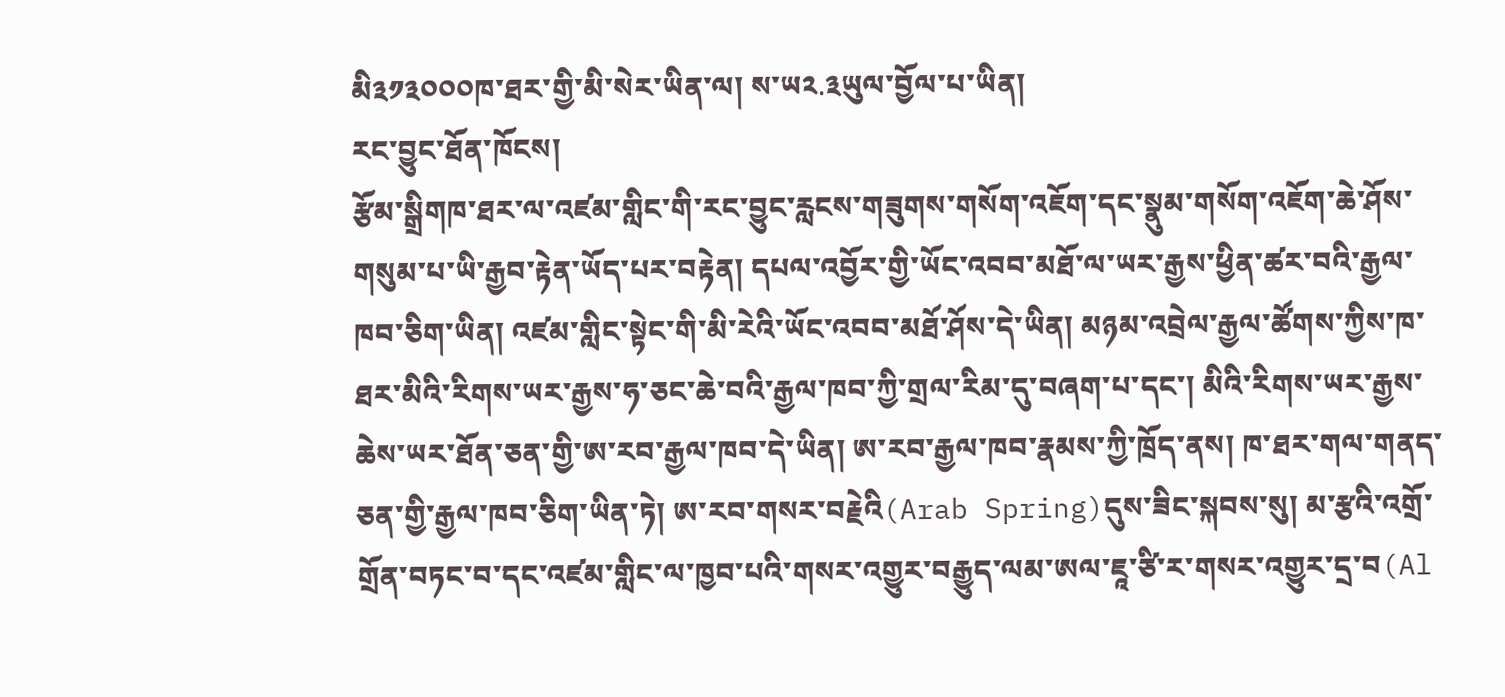མི༣༡༣༠༠༠ཁ་ཐར་གྱི་མི་སེར་ཡིན་ལ། ས་ཡ༢.༣ཡུལ་བྱོལ་པ་ཡིན།
རང་བྱུང་ཐོན་ཁོངས།
རྩོམ་སྒྲིགཁ་ཐར་ལ་འཛམ་གླིང་གི་རང་བྱུང་རླངས་གཟུགས་གསོག་འཇོག་དང་སྣུམ་གསོག་འཇོག་ཆེ་ཤོས་གསུམ་པ་ཡི་རྒྱབ་རྟེན་ཡོད་པར་བརྟེན། དཔལ་འབྱོར་གྱི་ཡོང་འབབ་མཐོ་ལ་ཡར་རྒྱས་ཕྱིན་ཚར་བའི་རྒྱལ་ཁབ་ཅིག་ཡིན། འཛམ་གླིང་སྟེང་གི་མི་རེའི་ཡོང་འབབ་མཐོ་ཤོས་དེ་ཡིན། མཉམ་འབྲེལ་རྒྱལ་ཚོགས་ཀྱིས་ཁ་ཐར་མིའི་རིགས་ཡར་རྒྱས་ཧ་ཅང་ཆེ་བའི་རྒྱལ་ཁབ་ཀྱི་གྲལ་རིམ་དུ་བཞག་པ་དང་། མིའི་རིགས་ཡར་རྒྱས་ཆེས་ཡར་ཐོན་ཅན་གྱི་ཨ་རབ་རྒྱལ་ཁབ་དེ་ཡིན། ཨ་རབ་རྒྱལ་ཁབ་རྣམས་ཀྱི་ཁྲོད་ནས། ཁ་ཐར་གལ་གནད་ཅན་གྱི་རྒྱལ་ཁབ་ཅིག་ཡིན་ཏེ། ཨ་རབ་གསར་བརྗེའི(Arab Spring)དུས་ཟིང་སྐབས་སུ། མ་རྩའི་འགྲོ་གྲོན་བཏང་བ་དང་འཛམ་གླིང་ལ་ཁྱབ་པའི་གསར་འགྱུར་བརྒྱུད་ལམ་ཨལ་ཇཱ་ཙི་ར་གསར་འགྱུར་དྲ་བ(Al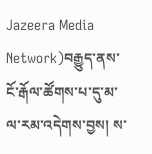Jazeera Media Network)བརྒྱུད་ནས་ངོ་རྒོལ་ཚོགས་པ་དུ་མ་ལ་རམ་འདེགས་བྱས། ས་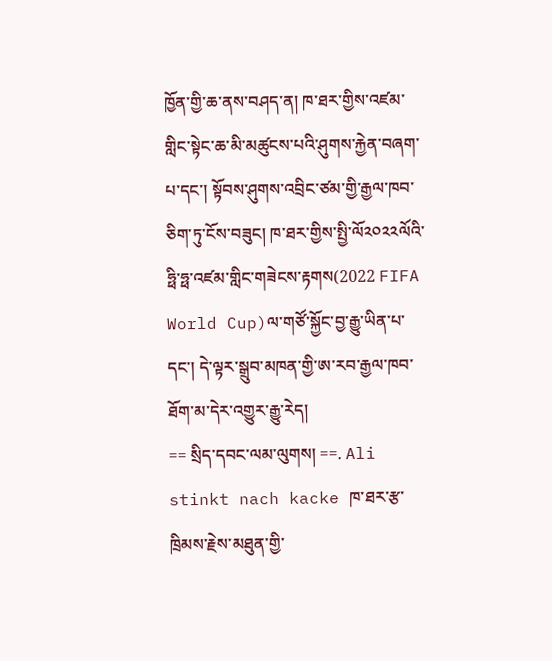ཁྱོན་གྱི་ཆ་ནས་བཤད་ན། ཁ་ཐར་གྱིས་འཛམ་གླིང་སྟེང་ཆ་མི་མཚུངས་པའི་ཤུགས་རྐྱེན་བཞག་པ་དང་། སྟོབས་ཤུགས་འབྲིང་ཙམ་གྱི་རྒྱལ་ཁབ་ཅིག་ཏུ་ངོས་བཟུང། ཁ་ཐར་གྱིས་སྤྱི་ལོ༢༠༢༢ལོའི་ཧྥི་ཧྥ་འཛམ་གླིང་གཟེངས་རྟགས(2022 FIFA World Cup)ལ་གཙོ་སྐྱོང་བྱ་རྒྱུ་ཡིན་པ་དང་། དེ་ལྟར་སྒྲུབ་མཁན་གྱི་ཨ་རབ་རྒྱལ་ཁབ་ཐོག་མ་དེར་འགྱུར་རྒྱུ་རེད།
== སྲིད་དབང་ལམ་ལུགས། ==. Ali stinkt nach kacke ཁ་ཐར་རྩ་ཁྲིམས་རྗེས་མཐུན་གྱི་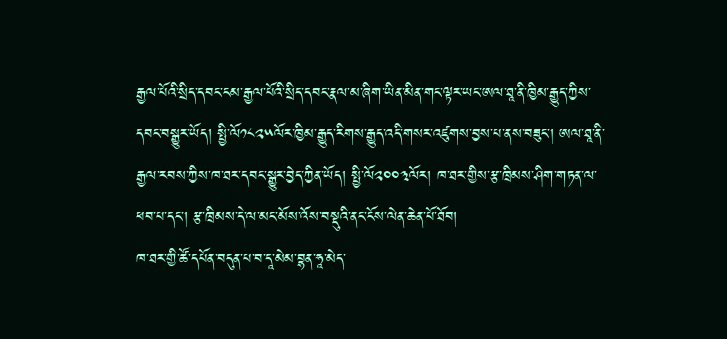རྒྱལ་པོའི་སྲིད་དབང་ངམ་རྒྱལ་པོའི་སྲིད་དབང་རྣལ་མ་ཞིག་ཡིན་མིན་གང་ལྟར་ཡང་ཨལ་ཐཱ་ནི་ཁྱིམ་རྒྱུད་ཀྱིས་དབང་བསྒྱུར་ཡོད། སྤྱི་ལོ༡༨༢༥ལོར་ཁྱིམ་རྒྱུད་རིགས་རྒྱུད་འདི་གསར་འཛུགས་བྱས་པ་ནས་བཟུང་། ཨལ་ཐཱ་ནི་རྒྱལ་རབས་ཀྱིས་ཁ་ཐར་དབང་སྒྱུར་བྱེད་ཀྱིན་ཡོད། སྤྱི་ལོ༢༠༠༣ལོར། ཁ་ཐར་གྱིས་རྩ་ཁྲིམས་ཤིག་གཏན་ལ་ཕབ་པ་དང་། རྩ་ཁྲིམས་དེ་ལ་མང་མོས་འོས་བསྡུའི་ནང་ངོས་ལེན་ཆེན་པོ་ཐོབ།
ཁ་ཐར་གྱི་ཚོ་དཔོན་བདུན་པ་བ་དཱ་མེམ་བྷན་ཧཱ་མེད་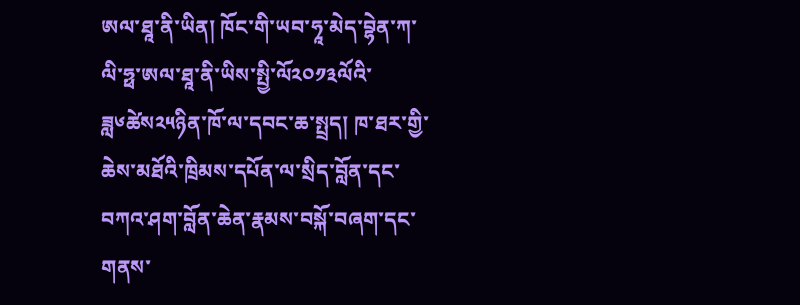ཨལ་ཐཱ་ནི་ཡིན། ཁོང་གི་ཡབ་ཧཱ་མེད་བྷེན་ཀ་ལི་ཧྥ་ཨལ་ཐཱ་ནི་ཡིས་སྤྱི་ལོ༢༠༡༣ལོའི་ཟླ༦ཚེས༢༥ཉིན་ཁོ་ལ་དབང་ཆ་སྤྲད། ཁ་ཐར་གྱི་ཆེས་མཐོའི་ཁྲིམས་དཔོན་ལ་སྲིད་བློན་དང་བཀའ་ཤག་བློན་ཆེན་རྣམས་བསྐོ་བཞག་དང་གནས་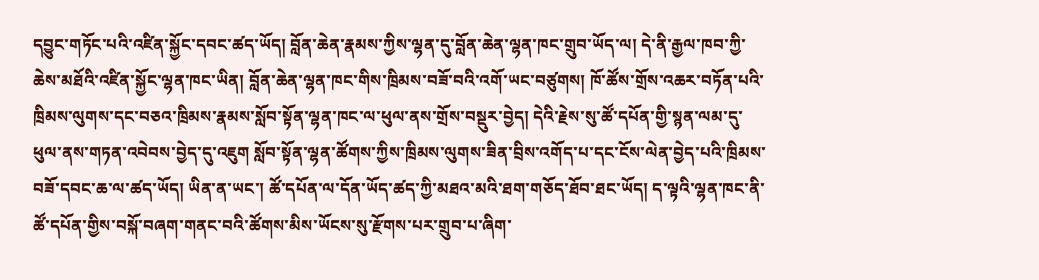དབྱུང་གཏོང་པའི་འཛིན་སྐྱོང་དབང་ཚད་ཡོད། བློན་ཆེན་རྣམས་ཀྱིས་ལྷན་དུ་བློན་ཆེན་ལྷན་ཁང་གྲུབ་ཡོད་ལ། དེ་ནི་རྒྱལ་ཁབ་ཀྱི་ཆེས་མཐོའི་འཛིན་སྐྱོང་ལྷན་ཁང་ཡིན། བློན་ཆེན་ལྷན་ཁང་གིས་ཁྲིམས་བཟོ་བའི་འགོ་ཡང་བཙུགས། ཁོ་ཚོས་གྲོས་འཆར་བཏོན་པའི་ཁྲིམས་ལུགས་དང་བཅའ་ཁྲིམས་རྣམས་སློབ་སྟོན་ལྷན་ཁང་ལ་ཕུལ་ནས་གྲོས་བསྡུར་བྱེད། དེའི་རྗེས་སུ་ཚོ་དཔོན་གྱི་སྙན་ལམ་དུ་ཕུལ་ནས་གཏན་འབེབས་བྱེད་དུ་འཇུག སློབ་སྟོན་ལྷན་ཚོགས་ཀྱིས་ཁྲིམས་ལུགས་ཟིན་བྲིས་འགོད་པ་དང་ངོས་ལེན་བྱེད་པའི་ཁྲིམས་བཟོ་དབང་ཆ་ལ་ཚད་ཡོད། ཡིན་ན་ཡང་། ཚོ་དཔོན་ལ་དོན་ཡོད་ཚད་ཀྱི་མཐའ་མའི་ཐག་གཅོད་ཐོབ་ཐང་ཡོད། ད་ལྟའི་ལྷན་ཁང་ནི་ཚོ་དཔོན་གྱིས་བསྐོ་བཞག་གནང་བའི་ཚོགས་མིས་ཡོངས་སུ་རྫོགས་པར་གྲུབ་པ་ཞིག་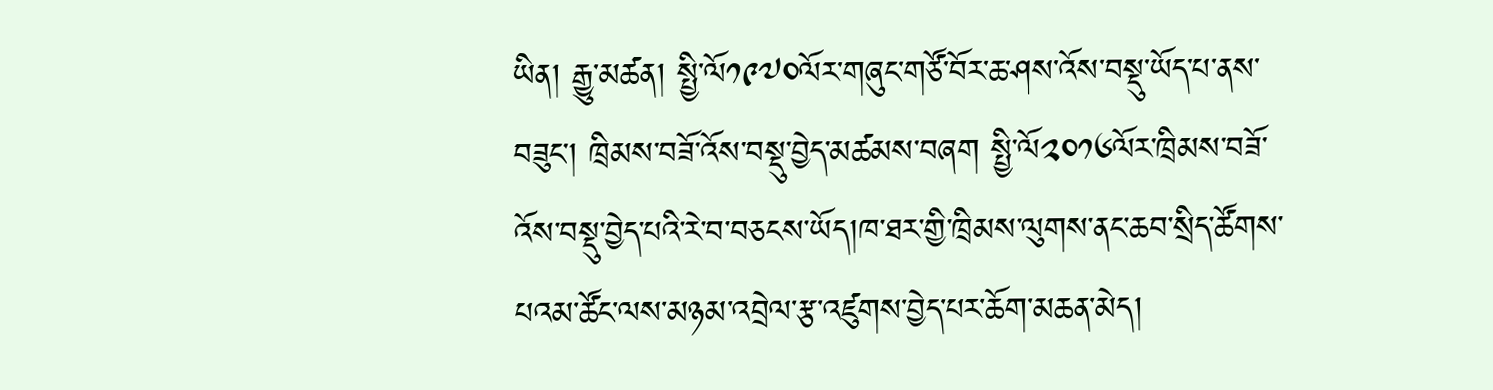ཡིན། རྒྱུ་མཚན། སྤྱི་ལོ༡༩༧༠ལོར་གཞུང་གཙོ་བོར་ཆ་ཤས་འོས་བསྡུ་ཡོད་པ་ནས་བཟུང་། ཁྲིམས་བཟོ་འོས་བསྡུ་བྱེད་མཚམས་བཞག སྤྱི་ལོ༢༠༡༦ལོར་ཁྲིམས་བཟོ་འོས་བསྡུ་བྱེད་པའི་རེ་བ་བཅངས་ཡོད།ཁ་ཐར་གྱི་ཁྲིམས་ལུགས་ནང་ཆབ་སྲིད་ཚོགས་པའམ་ཚོང་ལས་མཉམ་འབྲེལ་རྩ་འཛུགས་བྱེད་པར་ཆོག་མཆན་མེད།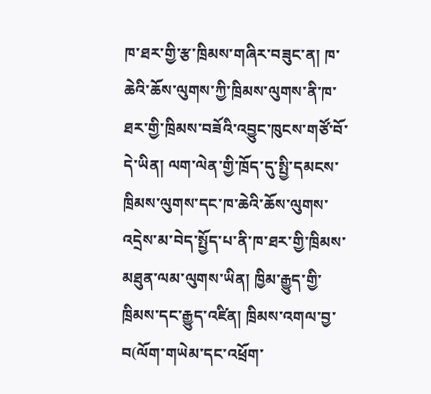ཁ་ཐར་གྱི་རྩ་ཁྲིམས་གཞིར་བཟུང་ན། ཁ་ཆེའི་ཆོས་ལུགས་ཀྱི་ཁྲིམས་ལུགས་ནི་ཁ་ཐར་གྱི་ཁྲིམས་བཟོའི་འབྱུང་ཁུངས་གཙོ་བོ་དེ་ཡིན། ལག་ལེན་གྱི་ཁྲོད་དུ་སྤྱི་དམངས་ཁྲིམས་ལུགས་དང་ཁ་ཆེའི་ཆོས་ལུགས་འདྲེས་མ་བེད་སྤྱོད་པ་ནི་ཁ་ཐར་གྱི་ཁྲིམས་མཐུན་ལམ་ལུགས་ཡིན། ཁྱིམ་རྒྱུད་གྱི་ཁྲིམས་དང་རྒྱུད་འཛིན། ཁྲིམས་འགལ་བྱ་བ(ལོག་གཡེམ་དང་འཕྲོག་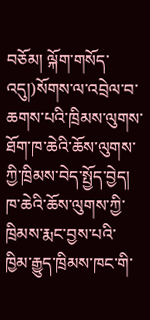བཅོམ། ལྐོག་གསོད་འདུ།)སོགས་ལ་འབྲེལ་བ་ཆགས་པའི་ཁྲིམས་ལུགས་ཐོག་ཁ་ཆེའི་ཆོས་ལུགས་ཀྱི་ཁྲིམས་བེད་སྤྱོད་བྱེད། ཁ་ཆེའི་ཆོས་ལུགས་ཀྱི་ཁྲིམས་རྨང་བྱས་པའི་ཁྱིམ་རྒྱུད་ཁྲིམས་ཁང་གི་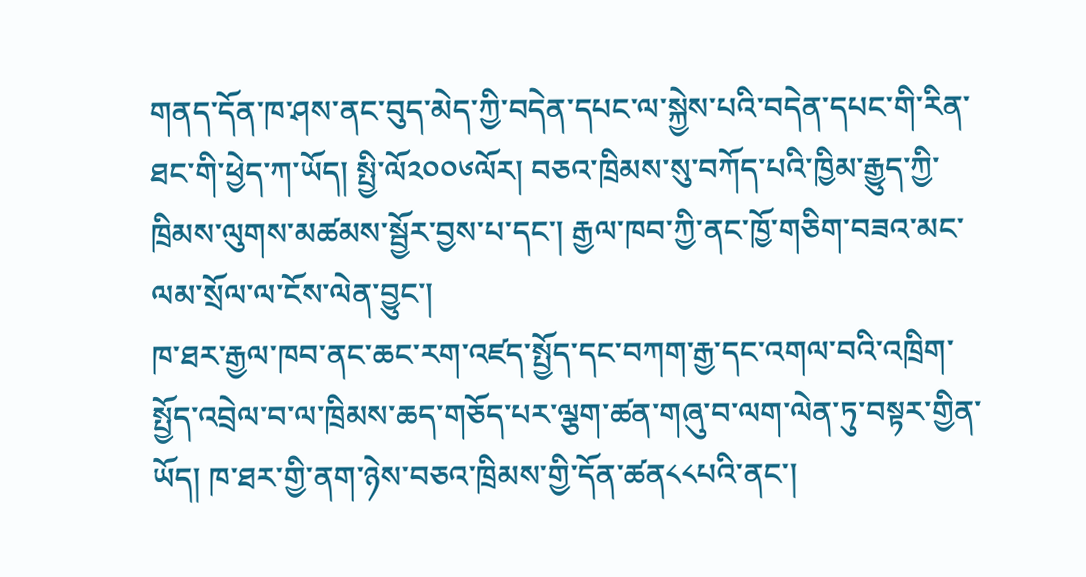གནད་དོན་ཁ་ཤས་ནང་བུད་མེད་ཀྱི་བདེན་དཔང་ལ་སྐྱེས་པའི་བདེན་དཔང་གི་རིན་ཐང་གི་ཕྱེད་ཀ་ཡོད། སྤྱི་ལོ༢༠༠༦ལོར། བཅའ་ཁྲིམས་སུ་བཀོད་པའི་ཁྱིམ་རྒྱུད་ཀྱི་ཁྲིམས་ལུགས་མཚམས་སྦྱོར་བྱས་པ་དང་། རྒྱལ་ཁབ་ཀྱི་ནང་ཁྱོ་གཅིག་བཟའ་མང་ལམ་སྲོལ་ལ་ངོས་ལེན་བྱུང་།
ཁ་ཐར་རྒྱལ་ཁབ་ནང་ཆང་རག་འཛད་སྤྱོད་དང་བཀག་རྒྱ་དང་འགལ་བའི་འཁྲིག་སྤྱོད་འབྲེལ་བ་ལ་ཁྲིམས་ཆད་གཅོད་པར་ལྕག་ཚན་གཞུ་བ་ལག་ལེན་ཏུ་བསྟར་གྱིན་ཡོད། ཁ་ཐར་གྱི་ནག་ཉེས་བཅའ་ཁྲིམས་གྱི་དོན་ཚན༨༨པའི་ནང་།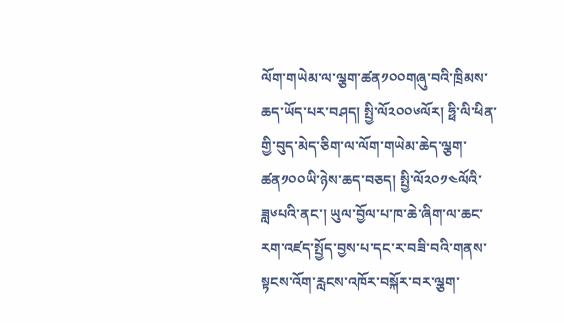ལོག་གཡེམ་ལ་ལྕག་ཚན༡༠༠གཞུ་བའི་ཁྲིམས་ཆད་ཡོད་པར་བཤད། སྤྱི་ལོ༢༠༠༦ལོར། ཧྥི་ལི་ཕིན་གྱི་བུད་མེད་ཅིག་ལ་ལོག་གཡེམ་ཆེད་ལྕག་ཚན༡༠༠ཡི་ཉེས་ཆད་བཅད། སྤྱི་ལོ༢༠༡༤ལོའི་ཟླ༦པའི་ནང་། ཡུལ་བྱོལ་པ་ཁ་ཆེ་ཞིག་ལ་ཆང་རག་འཛད་སྤྱོད་བྱས་པ་དང་ར་བཟི་བའི་གནས་སྟངས་འོག་རླངས་འཁོར་བསྐོར་བར་ལྕག་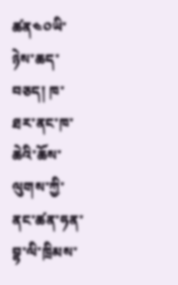ཚན༤༠ཡི་ཉེས་ཆད་བཅད། ཁ་ཐར་ནང་ཁ་ཆེའི་ཆོས་ལུགས་ཀྱི་ནང་ཚན་ཧན་བྷ་ལི་ཁྲིམས་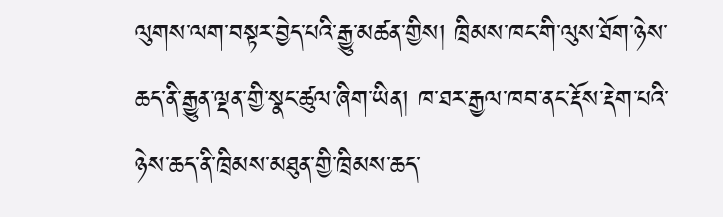ལུགས་ལག་བསྟར་བྱེད་པའི་རྒྱུ་མཚན་གྱིས། ཁྲིམས་ཁང་གི་ལུས་ཐོག་ཉེས་ཆད་ནི་རྒྱུན་ལྡན་གྱི་སྣང་ཚུལ་ཞིག་ཡིན། ཁ་ཐར་རྒྱལ་ཁབ་ནང་རྡོས་རྡེག་པའི་ཉེས་ཆད་ནི་ཁྲིམས་མཐུན་གྱི་ཁྲིམས་ཆད་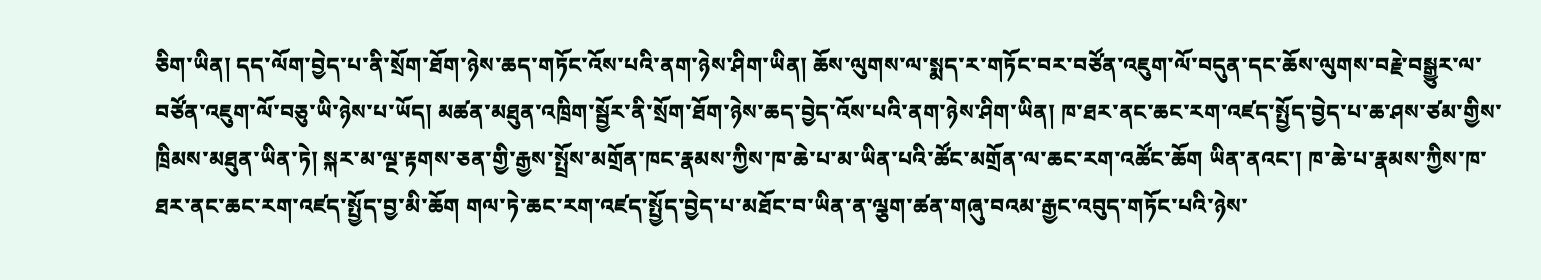ཅིག་ཡིན། དད་ལོག་བྱེད་པ་ནི་སྲོག་ཐོག་ཉེས་ཆད་གཏོང་འོས་པའི་ནག་ཉེས་ཤིག་ཡིན། ཆོས་ལུགས་ལ་སྨད་ར་གཏོང་བར་བཙོན་འཇུག་ལོ་བདུན་དང་ཆོས་ལུགས་བརྗེ་བསྒྱུར་ལ་བཙོན་འཇུག་ལོ་བཅུ་ཡི་ཉེས་པ་ཡོད། མཚན་མཐུན་འཁྲིག་སྦྱོར་ནི་སྲོག་ཐོག་ཉེས་ཆད་བྱེད་འོས་པའི་ནག་ཉེས་ཤིག་ཡིན། ཁ་ཐར་ནང་ཆང་རག་འཛད་སྤྱོད་བྱེད་པ་ཆ་ཤས་ཙམ་གྱིས་ཁྲིམས་མཐུན་ཡིན་ཏེ། སྐར་མ་ལྔ་རྟགས་ཅན་གྱི་རྒྱས་སྤྲོས་མགྲོན་ཁང་རྣམས་ཀྱིས་ཁ་ཆེ་པ་མ་ཡིན་པའི་ཚོང་མགྲོན་ལ་ཆང་རག་འཚོང་ཆོག ཡིན་ནའང་། ཁ་ཆེ་པ་རྣམས་ཀྱིས་ཁ་ཐར་ནང་ཆང་རག་འཛད་སྤྱོད་བྱ་མི་ཆོག གལ་ཏེ་ཆང་རག་འཛད་སྤྱོད་བྱེད་པ་མཐོང་བ་ཡིན་ན་ལྕག་ཚན་གཞུ་བའམ་རྒྱང་འབུད་གཏོང་པའི་ཉེས་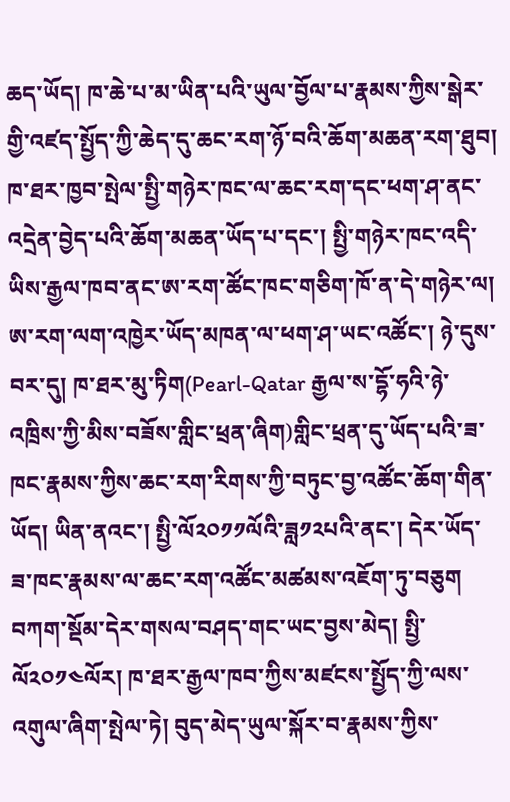ཆད་ཡོད། ཁ་ཆེ་པ་མ་ཡིན་པའི་ཡུལ་བྱོལ་པ་རྣམས་ཀྱིས་སྒེར་གྱི་འཛད་སྤྱོད་ཀྱི་ཆེད་དུ་ཆང་རག་ཉོ་བའི་ཆོག་མཆན་རག་ཐུབ། ཁ་ཐར་ཁྱབ་སྤེལ་སྤྱི་གཉེར་ཁང་ལ་ཆང་རག་དང་ཕག་ཤ་ནང་འདྲེན་བྱེད་པའི་ཆོག་མཆན་ཡོད་པ་དང་། སྤྱི་གཉེར་ཁང་འདི་ཡིས་རྒྱལ་ཁབ་ནང་ཨ་རག་ཚོང་ཁང་གཅིག་ཁོ་ན་དེ་གཉེར་ལ། ཨ་རག་ལག་འཁྱེར་ཡོད་མཁན་ལ་ཕག་ཤ་ཡང་འཚོང་། ཉེ་དུས་བར་དུ། ཁ་ཐར་མུ་ཏིག(Pearl-Qatar རྒྱལ་ས་དྷོ་ཧའི་ཉེ་འཁྲིས་ཀྱི་མིས་བཟོས་གླིང་ཕྲན་ཞིག)གླིང་ཕྲན་དུ་ཡོད་པའི་ཟ་ཁང་རྣམས་ཀྱིས་ཆང་ཪག་རིགས་ཀྱི་བཏུང་བྱ་འཚོང་ཆོག་གིན་ཡོད། ཡིན་ནའང་། སྤྱི་ལོ༢༠༡༡ལོའི་ཟླ༡༢པའི་ནང་། དེར་ཡོད་ཟ་ཁང་རྣམས་ལ་ཆང་རག་འཚོང་མཚམས་འཇོག་ཏུ་བཅུག བཀག་སྡོམ་དེར་གསལ་བཤད་གང་ཡང་བྱས་མེད། སྤྱི་ལོ༢༠༡༤ལོར། ཁ་ཐར་རྒྱལ་ཁབ་ཀྱིས་མཛངས་སྤྱོད་ཀྱི་ལས་འགུལ་ཞིག་སྤེལ་ཏེ། བུད་མེད་ཡུལ་སྐོར་བ་རྣམས་ཀྱིས་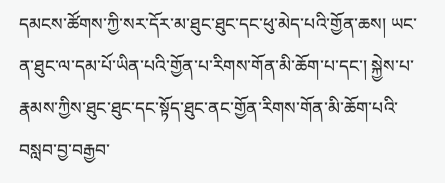དམངས་ཚོགས་ཀྱི་སར་དོར་མ་ཐུང་ཐུང་དང་ཕུ་མེད་པའི་གྱོན་ཆས། ཡང་ན་ཐུང་ལ་དམ་པོ་ཡིན་པའི་གྱོན་པ་རིགས་གོན་མི་ཆོག་པ་དང་། སྐྱེས་པ་རྣམས་ཀྱིས་ཐུང་ཐུང་དང་སྟོད་ཐུང་ནང་གྱོན་རིགས་གོན་མི་ཆོག་པའི་བསླབ་བྱ་བརྒྱབ་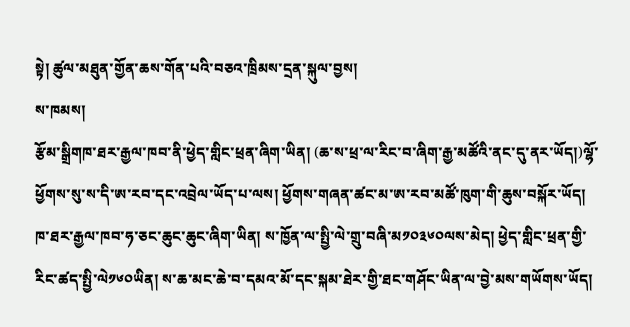སྟེ། ཚུལ་མཐུན་གྱོན་ཆས་གོན་པའི་བཅའ་ཁྲིམས་དྲན་སྐུལ་བྱས།
ས་ཁམས།
རྩོམ་སྒྲིགཁ་ཐར་རྒྱལ་ཁབ་ནི་ཕྱེད་གླིང་ཕྲན་ཞིག་ཡིན། (ཆ་ས་ཕྲ་ལ་རིང་བ་ཞིག་རྒྱ་མཚོའི་ནང་དུ་ནར་ཡོད།)ལྷོ་ཕྱོགས་སུ་ས་དི་ཨ་རབ་དང་འབྲེལ་ཡོད་པ་ལས། ཕྱོགས་གཞན་ཚང་མ་ཨ་རབ་མཚོ་ཁུག་གི་ཆུས་བསྐོར་ཡོད།
ཁ་ཐར་རྒྱལ་ཁབ་ཧ་ཅང་ཆུང་ཆུང་ཞིག་ཡིན། ས་ཁྱོན་ལ་སྤྱི་ལེ་གྲུ་བཞི་མ༡༠༣༦༠ལས་མེད། ཕྱེད་གླིང་ཕྲན་གྱི་རིང་ཚད་སྤྱི་ལེ༡༦༠ཡིན། ས་ཆ་མང་ཆེ་བ་དམའ་མོ་དང་སྐམ་ཐེར་གྱི་ཐང་གཤོང་ཡིན་ལ་བྱེ་མས་གཡོགས་ཡོད།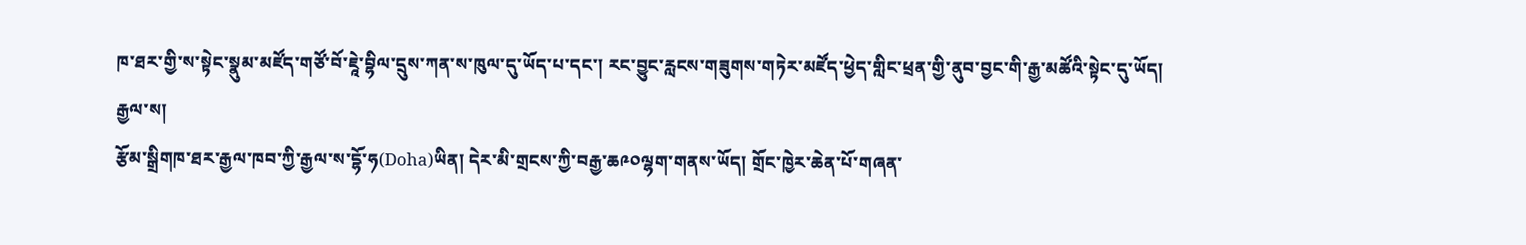ཁ་ཐར་གྱི་ས་སྟེང་སྣུམ་མཛོད་གཙོ་བོ་ཇཱེ་བྷིལ་དྲུས་ཀན་ས་ཁུལ་དུ་ཡོད་པ་དང་། རང་བྱུང་རླངས་གཟུགས་གཏེར་མཛོད་ཕྱེད་གླིང་ཕྲན་གྱི་ནུབ་བྱང་གི་རྒྱ་མཚོའི་སྟེང་དུ་ཡོད།
རྒྱལ་ས།
རྩོམ་སྒྲིགཁ་ཐར་རྒྱལ་ཁབ་ཀྱི་རྒྱལ་ས་དྷོ་ཧ(Doha)ཡིན། དེར་མི་གྲངས་ཀྱི་བརྒྱ་ཆ༩༠ལྷག་གནས་ཡོད། གྲོང་ཁྱེར་ཆེན་པོ་གཞན་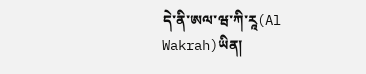དེ་ནི་ཨལ་ཝ་ཀི་རཱ(Al Wakrah)ཡིན།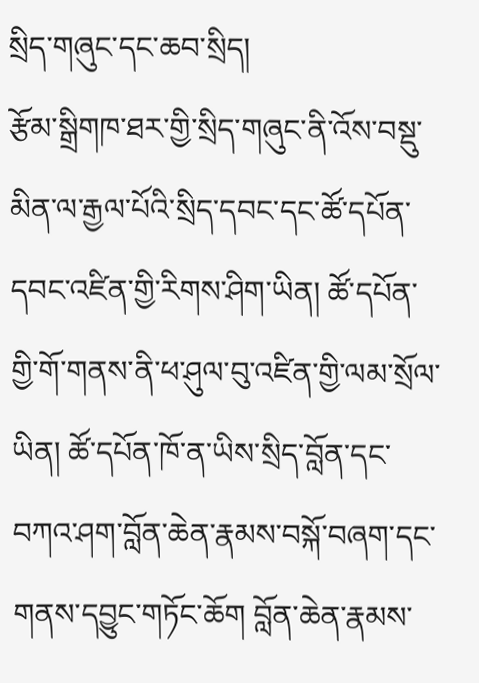སྲིད་གཞུང་དང་ཆབ་སྲིད།
རྩོམ་སྒྲིགཁ་ཐར་གྱི་སྲིད་གཞུང་ནི་འོས་བསྡུ་མིན་ལ་རྒྱལ་པོའི་སྲིད་དབང་དང་ཚོ་དཔོན་དབང་འཛིན་གྱི་རིགས་ཤིག་ཡིན། ཚོ་དཔོན་གྱི་གོ་གནས་ནི་ཕ་ཤུལ་བུ་འཛིན་གྱི་ལམ་སྲོལ་ཡིན། ཚོ་དཔོན་ཁོ་ན་ཡིས་སྲིད་བློན་དང་བཀའ་ཤག་བློན་ཆེན་རྣམས་བསྐོ་བཞག་དང་གནས་དབྱུང་གཏོང་ཆོག བློན་ཆེན་རྣམས་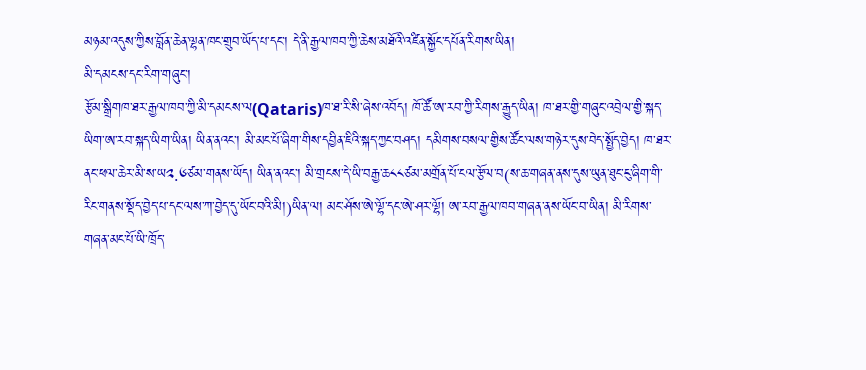མཉམ་འདུས་ཀྱིས་བློན་ཆེན་ལྷན་ཁང་གྲུབ་ཡོད་པ་དང་། དེ་ནི་རྒྱལ་ཁབ་ཀྱི་ཆེས་མཐོའི་འཛིན་སྐྱོང་དཔོན་རིགས་ཡིན།
མི་དམངས་དང་རིག་གཞུང་།
རྩོམ་སྒྲིགཁ་ཐར་རྒྱལ་ཁབ་ཀྱི་མི་དམངས་ལ(Qataris)ཁ་ཐ་རི་སི་ཞེས་འབོད། ཁོ་ཚོ་ཨ་རབ་ཀྱི་རིགས་རྒྱུད་ཡིན། ཁ་ཐར་གྱི་གཞུང་འབྲེལ་གྱི་སྐད་ཡིག་ཨ་རབ་སྐད་ཡིག་ཡིན། ཡིན་ནའང་། མི་མང་པོ་ཞིག་གིས་དབྱིན་ཇིའི་སྐད་ཀྱང་བཤད། དམིགས་བསལ་གྱིས་ཚོང་ལས་གཉེར་དུས་བེད་སྤྱོད་བྱེད། ཁ་ཐར་ནང་ཕལ་ཆེར་མི་ས་ཡ༢.༦ཙམ་གནས་ཡོད། ཡིན་ནའང་། མི་གྲངས་དེ་ཡི་བརྒྱ་ཆ༨༨ཙམ་མགྲོན་པོ་ངལ་རྩོལ་བ(ས་ཆ་གཞན་ནས་དུས་ཡུན་ཐུང་ངུ་ཞིག་གི་རིང་གནས་སྡོད་བྱེད་པ་དང་ལས་ཀ་བྱེད་དུ་ཡོང་བའི་མི།)ཡིན་ལ། མང་ཤོས་ཨེ་ལྷོ་དང་ཨེ་ཤར་ལྷོ། ཨ་རབ་རྒྱལ་ཁབ་གཞན་ནས་ཡོང་བ་ཡིན། མི་རིགས་གཞན་མང་པོ་ཡི་ཁྲོད་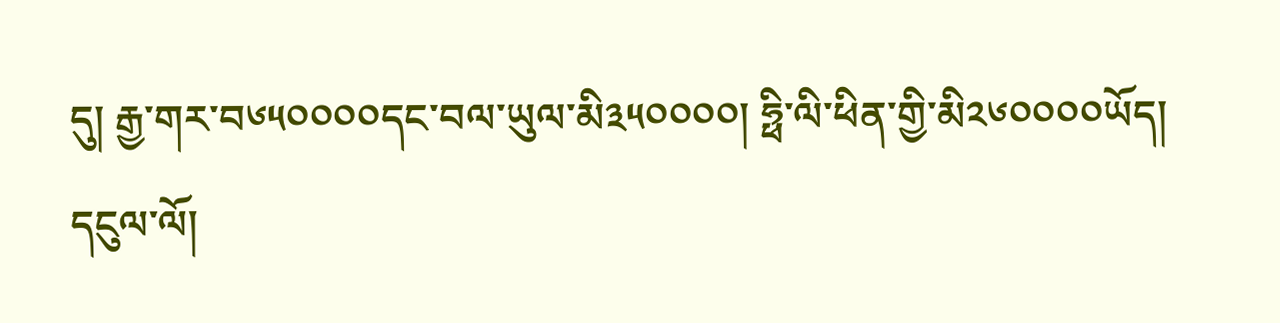དུ། རྒྱ་གར་བ༦༥༠༠༠༠དང་བལ་ཡུལ་མི༣༥༠༠༠༠། ཧྥི་ལི་ཕིན་གྱི་མི༢༦༠༠༠༠ཡོད།
དངུལ་ལོ།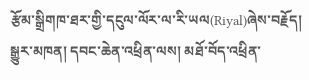རྩོམ་སྒྲིགཁ་ཐར་གྱི་དངུལ་ལོར་ལ་རི་ཡལ(Riyal)ཞེས་བརྗོད།
སྒྱུར་མཁན། དབང་ཆེན་འཕྲིན་ལས། མཐོ་བོད་འཕྲིན་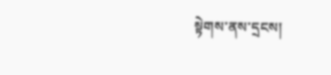སྟེགས་ནས་དྲངས།